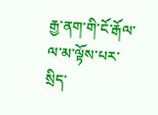རྒྱ་ནག་གི་ངོ་རྒོལ་ལ་མ་ལྟོས་པར་སྲིད་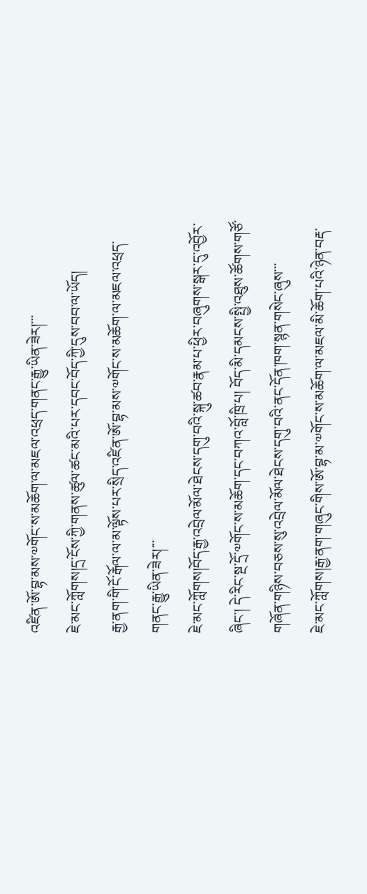འཛིན་ཨོ་བྷ་མས་༧གོང་ས་མཆོག་ལ་མཇལ་འཕྲད་གནང་རྒྱུ་ཡིན་ཟེར།་་་
ཇེ་མང་ཀློགས།དྲ་ངོས་ཀྱི་གནས་ཚུལ་ཚང་མའི་པར་དབང་བོད་ཀྱི་དུས་བབ་ལ་ཡོད།
རྒྱ་ནག་གི་ངོ་རྒོལ་ལ་མ་ལྟོས་པར་སྲིད་འཛིན་ཨོ་བྷ་མས་༧གོང་ས་མཆོག་ལ་མཇལ་འཕྲད་གནང་རྒྱུ་ཡིན་ཟེར།་་་
ཇེ་མང་ཀློགས།བོད་རྒྱ་འབྲེལ་མོལ་ཐེངས་དགུ་བའི་སྐུ་ཚབ་རྣམ་པ་ཕྱིར་བཞུགས་སྒར་དུ་འབྱོར་ཞིང་། དེ་རིང་སྔ་དྲོ་༧གོང་ས་མཆོག་དང་བཀའ་བློ་ཁྲི་པ། བོད་མི་དམངས་སྤྱི་འཐུས་ཚོགས་གཙོ་གཞོན་གཉིས་བཅས་སུ་འབྲེལ་མོལ་ཐེངས་དགུ་བའི་ནང་དོན་ཁག་སྙན་གསེང་ཞུས་་་
ཇེ་མང་ཀློགས།རྒྱ་ནག་གཞུང་གིས་ཨོ་བྷ་མ་༧གོང་ས་མཆོག་ལ་མཇལ་མི་ཆོག་པའི་ཉེན་བརྡ་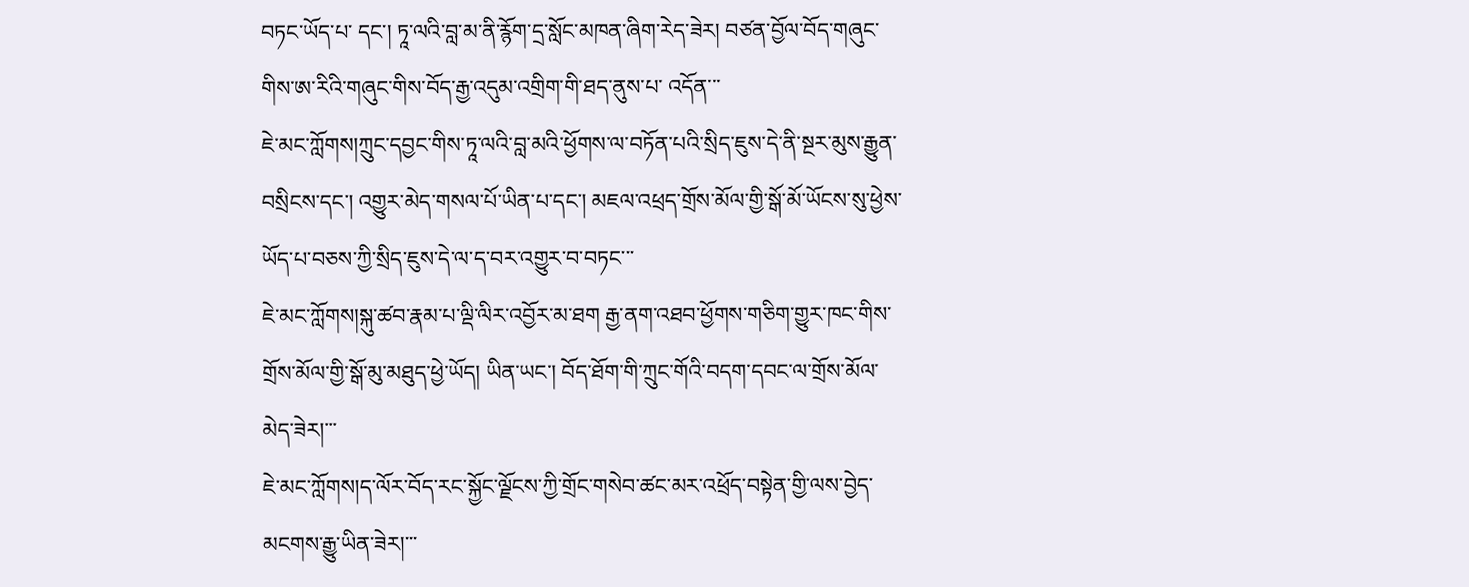བཏང་ཡོད་པ་ དང་། ཏཱ་ལའི་བླ་མ་ནི་རྙོག་དྲ་སློང་མཁན་ཞིག་རེད་ཟེར། བཙན་བྱོལ་བོད་གཞུང་གིས་ཨ་རིའི་གཞུང་གིས་བོད་རྒྱ་འདུམ་འགྲིག་གི་ཐད་ནུས་པ་ འདོན་་་
ཇེ་མང་ཀློགས།ཀྲུང་དབྱང་གིས་ཏཱ་ལའི་བླ་མའི་ཕྱོགས་ལ་བཏོན་པའི་སྲིད་ཇུས་དེ་ནི་སྔར་མུས་རྒྱུན་བསྲིངས་དང་། འགྱུར་མེད་གསལ་པོ་ཡིན་པ་དང་། མཇལ་འཕྲད་གྲོས་མོལ་གྱི་སྒོ་མོ་ཡོངས་སུ་ཕྱེས་ཡོད་པ་བཅས་ཀྱི་སྲིད་ཇུས་དེ་ལ་ད་བར་འགྱུར་བ་བཏང་་་
ཇེ་མང་ཀློགས།སྐུ་ཚབ་རྣམ་པ་ལྡི་ལིར་འབྱོར་མ་ཐག རྒྱ་ནག་འཐབ་ཕྱོགས་གཅིག་གྱུར་ཁང་གིས་གྲོས་མོལ་གྱི་སྒོ་མུ་མཐུད་ཕྱེ་ཡོད། ཡིན་ཡང་། བོད་ཐོག་གི་ཀྲུང་གོའི་བདག་དབང་ལ་གྲོས་མོལ་མེད་ཟེར།་་་
ཇེ་མང་ཀློགས།ད་ལོར་བོད་རང་སྐྱོང་ལྗོངས་ཀྱི་གྲོང་གསེབ་ཚང་མར་འཕྲོད་བསྟེན་གྱི་ལས་བྱེད་མངགས་རྒྱུ་ཡིན་ཟེར།་་་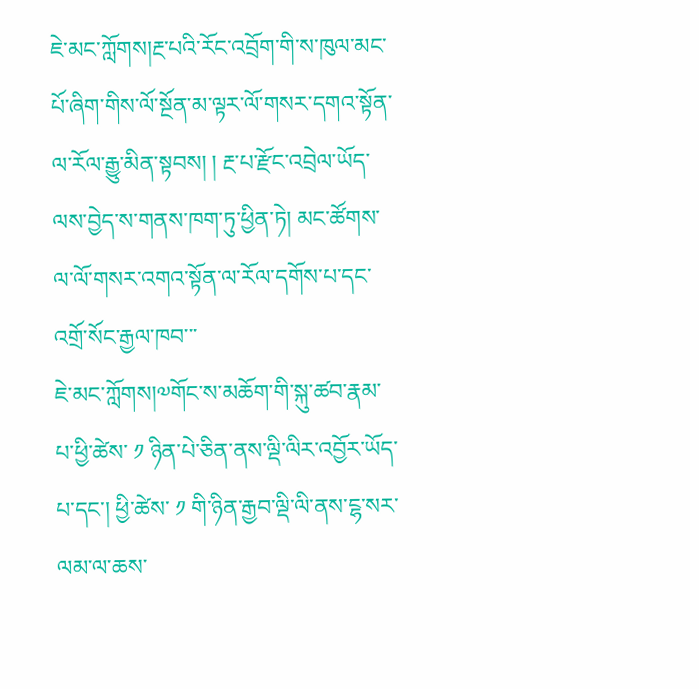ཇེ་མང་ཀློགས།རྔ་པའི་རོང་འབྲོག་གི་ས་ཁུལ་མང་པོ་ཞིག་གིས་ལོ་སྔོན་མ་ལྟར་ལོ་གསར་དགའ་སྟོན་ལ་རོལ་རྒྱུ་མིན་སྟབས། ། རྔ་པ་རྫོང་འབྲེལ་ཡོད་ལས་བྱེད་ས་གནས་ཁག་ཏུ་ཕྱིན་ཏེ། མང་ཚོགས་ལ་ལོ་གསར་འགའ་སྟོན་ལ་རོལ་དགོས་པ་དང་འགྲོ་སོང་རྒྱལ་ཁབ་་་
ཇེ་མང་ཀློགས།༧གོང་ས་མཆོག་གི་སྐུ་ཚབ་རྣམ་པ་ཕྱི་ཚེས་ ༡ ཉིན་པེ་ཅིན་ནས་ལྡི་ལིར་འབྱོར་ཡོད་པ་དང་། ཕྱི་ཚེས་ ༡ གི་ཉིན་རྒྱབ་ལྡི་ལི་ནས་ངྷ་སར་ལམ་ལ་ཆས་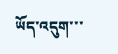ཡོད་འདུག་་་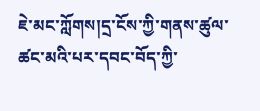ཇེ་མང་ཀློགས།དྲ་ངོས་ཀྱི་གནས་ཚུལ་ཚང་མའི་པར་དབང་བོད་ཀྱི་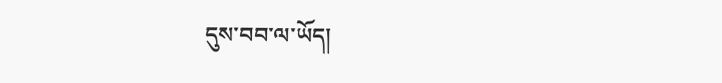དུས་བབ་ལ་ཡོད།